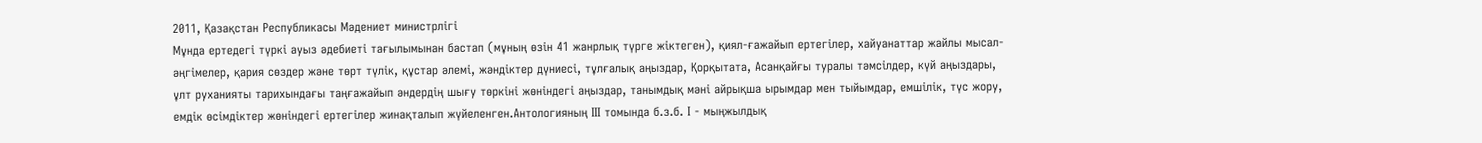2011, Қазақстан Республикасы Мәдениет министрлігі
Мұнда ертедегі түркі ауыз әдебиеті тағылымынан бастап (мұның өзін 41 жанрлық түрге жіктеген), қиял-ғажайып ертегілер, хайуанаттар жайлы мысал-әңгімелер, қария сөздер және төрт түлік, құстар әлемі, жәндіктер дүниесі, тұлғалық аңыздар, Қорқытата, Асанқайғы туралы тәмсілдер, күй аңыздары, ұлт руханияты тарихындағы таңғажайып әндердің шығу төркіні жөніндегі аңыздар, танымдық мәні айрықша ырымдар мен тыйымдар, емшілік, түс жору, емдік өсімдіктер жөніндегі ертегілер жинақталып жүйеленген.Антологияның ІІІ томында б.з.б. І - мыңжылдық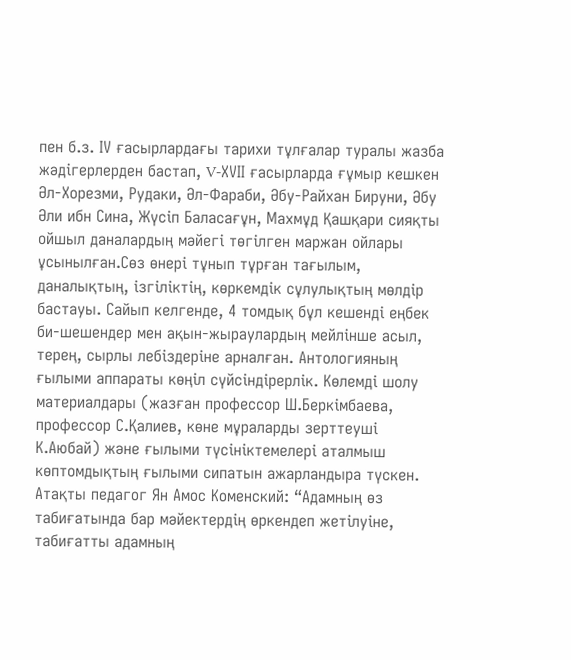пен б.з. ІV ғасырлардағы тарихи тұлғалар туралы жазба жәдігерлерден бастап, V-ХVІІ ғасырларда ғұмыр кешкен Әл-Хорезми, Рудаки, Әл-Фараби, Әбу-Райхан Бируни, Әбу Әли ибн Сина, Жүсіп Баласағұн, Махмұд Қашқари сияқты ойшыл даналардың мәйегі төгілген маржан ойлары ұсынылған.Сөз өнері тұнып тұрған тағылым, даналықтың, ізгіліктің, көркемдік сұлулықтың мөлдір бастауы. Сайып келгенде, 4 томдық бұл кешенді еңбек би-шешендер мен ақын-жыраулардың мейлінше асыл, терең, сырлы лебіздеріне арналған. Антологияның ғылыми аппараты көңіл сүйсіндірерлік. Көлемді шолу материалдары (жазған профессор Ш.Беркімбаева, профессор С.Қалиев, көне мұраларды зерттеуші К.Аюбай) және ғылыми түсініктемелері аталмыш көптомдықтың ғылыми сипатын ажарландыра түскен. Атақты педагог Ян Амос Коменский: “Адамның өз табиғатында бар мәйектердің өркендеп жетілуіне, табиғатты адамның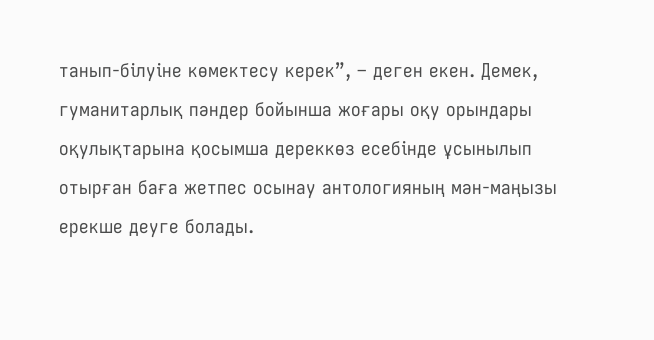танып-білуіне көмектесу керек”, – деген екен. Демек, гуманитарлық пәндер бойынша жоғары оқу орындары оқулықтарына қосымша дереккөз есебінде ұсынылып отырған баға жетпес осынау антологияның мән-маңызы ерекше деуге болады.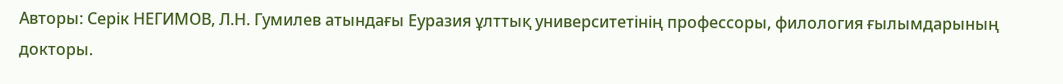Авторы: Серік НЕГИМОВ, Л.Н. Гумилев атындағы Еуразия ұлттық университетінің профессоры, филология ғылымдарының докторы.